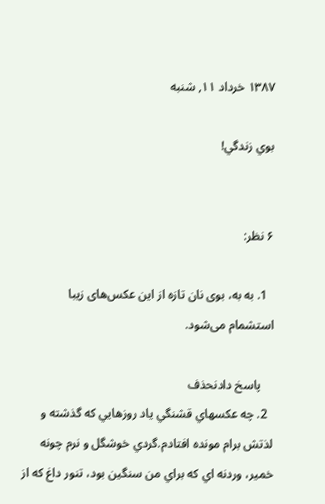۱۳۸۷ خرداد ۱۱, شنبه

بوي زندگي!


۶ نظر:

  1. به به، بوی نان تازه از این عکس‌های زیبا استشمام می‌شود.

    پاسخ دادنحذف
  2. چه عكسهاي قشنگي ياد روزهايي كه گذشته و لذتش برام مونده افتادم.گردي خوشگل و نرم چونه خمير، وردنه اي كه براي من سنگين بود، تنور داغ كه از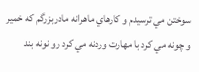سوختن مي ترسيدم و كارهاي ماهرانه مادربزرگم كه خمير و چونه مي كرد با مهارت وردنه مي كرد رو نونه بند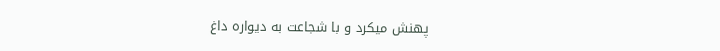پهنش ميكرد و با شجاعت به ديواره داغ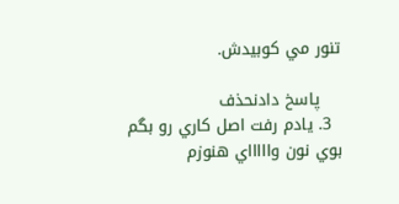تنور مي كوبيدش.

    پاسخ دادنحذف
  3. يادم رفت اصل كاري رو بگم بوي نون واااااي هنوزم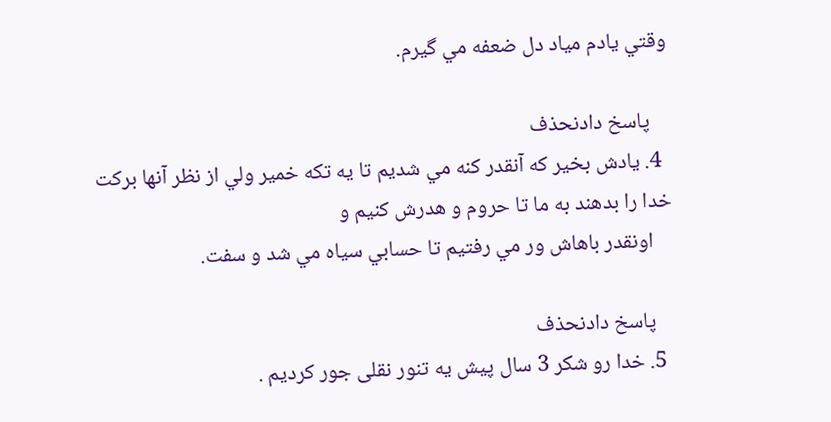وقتي يادم مياد دل ضعفه مي گيرم.

    پاسخ دادنحذف
  4. يادش بخير كه آنقدر كنه مي شديم تا يه تكه خمير ولي از نظر آنها بركت خدا را بدهند به ما تا حروم و هدرش كنيم و
    اونقدر باهاش ور مي رفتيم تا حسابي سياه مي شد و سفت.

    پاسخ دادنحذف
  5. خدا رو شکر 3 سال پیش یه تنور نقلی جور کردیم .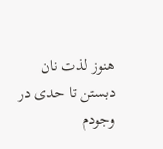هنوز لذت نان دبستن تا حدی در وجودم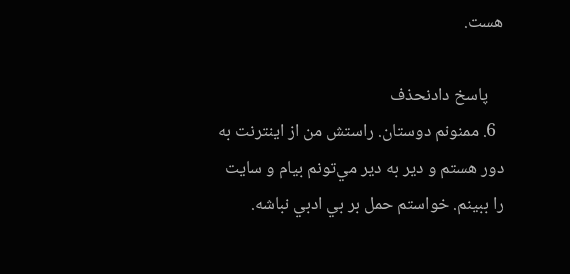هست.

    پاسخ دادنحذف
  6. ممنونم دوستان. راستش من از اينترنت به دور هستم و دير به دير مي‌تونم بيام و سايت را ببينم. خواستم حمل بر بي ادبي نباشه.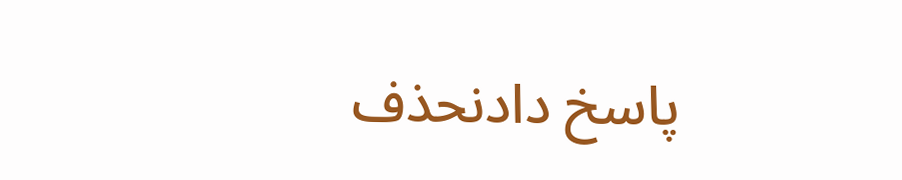پاسخ دادنحذف